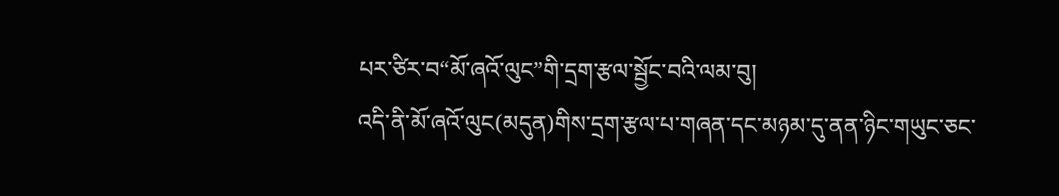པར་ཙིར་བ“མོ་ཞའོ་ལུང”གི་དྲག་རྩལ་སྦྱོང་བའི་ལམ་བུ།
འདི་ནི་མོ་ཞའོ་ལུང(མདུན)གིས་དྲག་རྩལ་པ་གཞན་དང་མཉམ་དུ་ནན་ཉིང་གཡུང་ཅང་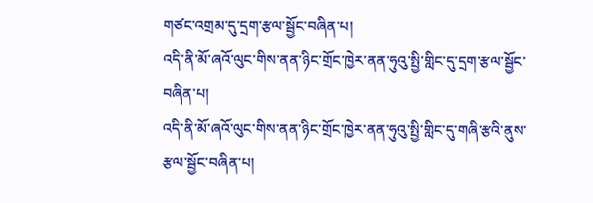གཙང་འགྲམ་དུ་དྲག་རྩལ་སྦྱོང་བཞིན་པ།
འདི་ནི་མོ་ཞའོ་ལུང་གིས་ནན་ཉིང་གྲོང་ཁྱེར་ནན་ཧུའུ་སྤྱི་གླིང་དུ་དྲག་རྩལ་སྦྱོང་བཞིན་པ།
འདི་ནི་མོ་ཞའོ་ལུང་གིས་ནན་ཉིང་གྲོང་ཁྱེར་ནན་ཧུའུ་སྤྱི་གླིང་དུ་གཞི་རྩའི་ནུས་རྩལ་སྦྱོང་བཞིན་པ།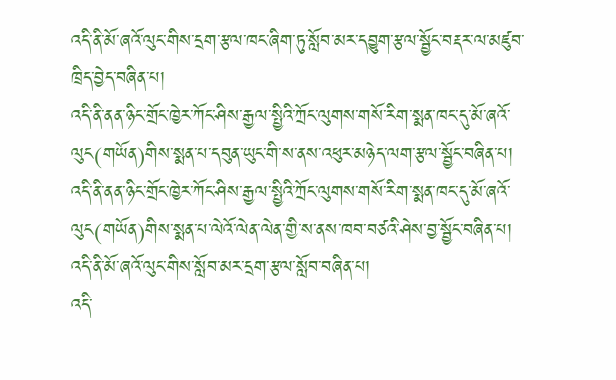འདི་ནི་མོ་ཞའོ་ལུང་གིས་དྲག་རྩལ་ཁང་ཞིག་ཏུ་སློབ་མར་དབྱུག་རྩལ་སྦྱོང་བརྡར་ལ་མཛུབ་ཁྲིད་བྱེད་བཞིན་པ།
འདི་ནི་ནན་ཉིང་གྲོང་ཁྱེར་ཀོང་ཤིས་རྒྱལ་སྤྱིའི་ཀྲོང་ལུགས་གསོ་རིག་སྨན་ཁང་དུ་མོ་ཞའོ་ལུང(གཡོན)གིས་སྨན་པ་དབུན་ཡུང་གི་ས་ནས་འཕུར་མཉེད་ལག་རྩལ་སྦྱོང་བཞིན་པ།
འདི་ནི་ནན་ཉིང་གྲོང་ཁྱེར་ཀོང་ཤིས་རྒྱལ་སྤྱིའི་ཀྲོང་ལུགས་གསོ་རིག་སྨན་ཁང་དུ་མོ་ཞའོ་ལུང(གཡོན)གིས་སྨན་པ་ལེའོ་ལེན་ལེན་གྱི་ས་ནས་ཁབ་བཙའི་ཤེས་བྱ་སྦྱོང་བཞིན་པ།
འདི་ནི་མོ་ཞའོ་ལུང་གིས་སློབ་མར་དྲག་རྩལ་སློབ་བཞིན་པ།
འདི་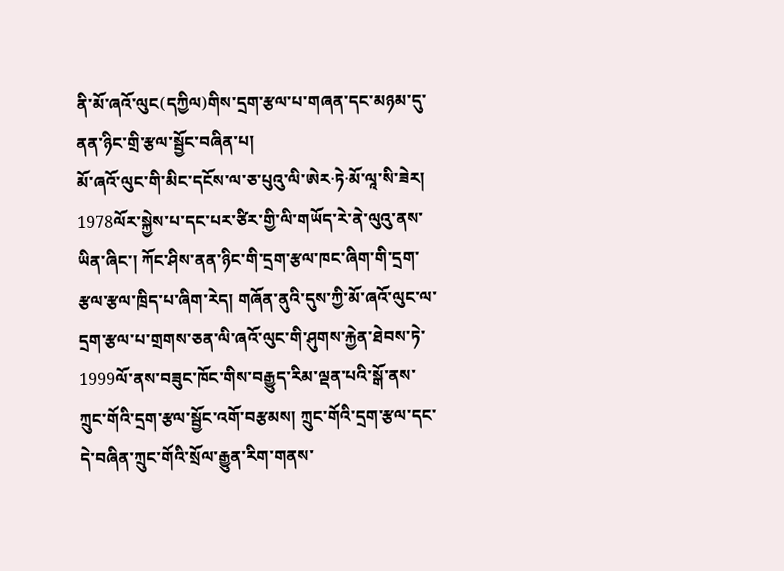ནི་མོ་ཞའོ་ལུང(དཀྱིལ)གིས་དྲག་རྩལ་པ་གཞན་དང་མཉམ་དུ་ནན་ཉིང་གྲི་རྩལ་སྦྱོང་བཞིན་པ།
མོ་ཞའོ་ལུང་གི་མིང་དངོས་ལ་ཅ་པུའུ་ལི་ཨེར·ཏེ·མོ་ལཱ་སི་ཟེར། 1978ལོར་སྐྱེས་པ་དང་པར་ཙིར་གྱི་ལི་གཡོད་རེ་ནེ་ལུའུ་ནས་ཡིན་ཞིང་། ཀོང་ཤིས་ནན་ཉིང་གི་དྲག་རྩལ་ཁང་ཞིག་གི་དྲག་རྩལ་རྩལ་ཁྲིད་པ་ཞིག་རེད། གཞོན་ནུའི་དུས་ཀྱི་མོ་ཞའོ་ལུང་ལ་དྲག་རྩལ་པ་གྲགས་ཅན་ལི་ཞའོ་ལུང་གི་ཤུགས་རྐྱེན་ཐེབས་ཏེ་1999ལོ་ནས་བཟུང་ཁོང་གིས་བརྒྱུད་རིམ་ལྡན་པའི་སྒོ་ནས་ཀྲུང་གོའི་དྲག་རྩལ་སྦྱོང་འགོ་བརྩམས། ཀྲུང་གོའི་དྲག་རྩལ་དང་དེ་བཞིན་ཀྲུང་གོའི་སྲོལ་རྒྱུན་རིག་གནས་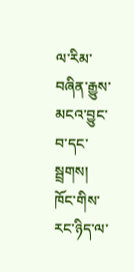ལ་རིམ་བཞིན་རྒྱུས་མངའ་བྱུང་བ་དང་སྦྲགས། ཁོང་གིས་རང་ཉིད་ལ་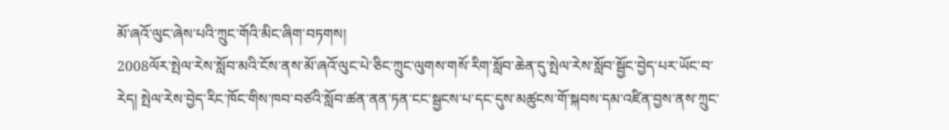མོ་ཞའོ་ལུང་ཞེས་པའི་ཀྲུང་གོའི་མིང་ཞིག་བཏགས།
2008ལོར་སྤེལ་རེས་སློབ་མའི་ངོས་ནས་མོ་ཞའོ་ལུང་པེ་ཅིང་ཀྲུང་ལུགས་གསོ་རིག་སློབ་ཆེན་དུ་སྤེལ་རེས་སློབ་སྦྱོང་བྱེད་པར་ཡོང་བ་རེད། སྤེལ་རེས་བྱེད་རིང་ཁོང་གིས་ཁབ་བཙའི་སློབ་ཚན་ནན་ཏན་ངང་སྦྱངས་པ་དང་དུས་མཚུངས་གོ་སྐབས་དམ་འཛིན་བྱས་ནས་ཀྲུང་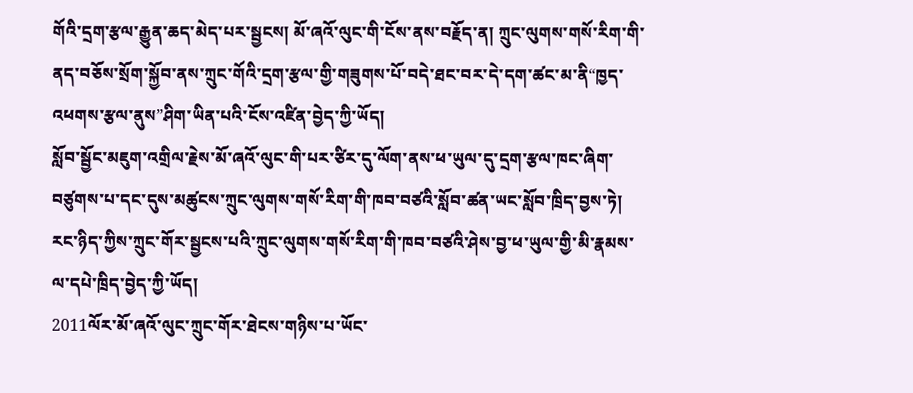གོའི་དྲག་རྩལ་རྒྱུན་ཆད་མེད་པར་སྦྱངས། མོ་ཞའོ་ལུང་གི་ངོས་ནས་བརྗོད་ན། ཀྲུང་ལུགས་གསོ་རིག་གི་ནད་བཅོས་སྲོག་སྐྱོབ་ནས་ཀྲུང་གོའི་དྲག་རྩལ་གྱི་གཟུགས་པོ་བདེ་ཐང་བར་དེ་དག་ཚང་མ་ནི“ཁྱད་འཕགས་རྩལ་ནུས”ཤིག་ཡིན་པའི་ངོས་འཛིན་བྱེད་ཀྱི་ཡོད།
སློབ་སྦྱོང་མཇུག་འགྲིལ་རྗེས་མོ་ཞའོ་ལུང་གི་པར་ཙིར་དུ་ལོག་ནས་ཕ་ཡུལ་དུ་དྲག་རྩལ་ཁང་ཞིག་བཙུགས་པ་དང་དུས་མཚུངས་ཀྲུང་ལུགས་གསོ་རིག་གི་ཁབ་བཙའི་སློབ་ཚན་ཡང་སློབ་ཁྲིད་བྱས་ཏེ། རང་ཉིད་ཀྱིས་ཀྲུང་གོར་སྦྱངས་པའི་ཀྲུང་ལུགས་གསོ་རིག་གི་ཁབ་བཙའི་ཤེས་བྱ་ཕ་ཡུལ་གྱི་མི་རྣམས་ལ་དཔེ་ཁྲིད་བྱེད་ཀྱི་ཡོད།
2011ལོར་མོ་ཞའོ་ལུང་ཀྲུང་གོར་ཐེངས་གཉིས་པ་ཡོང་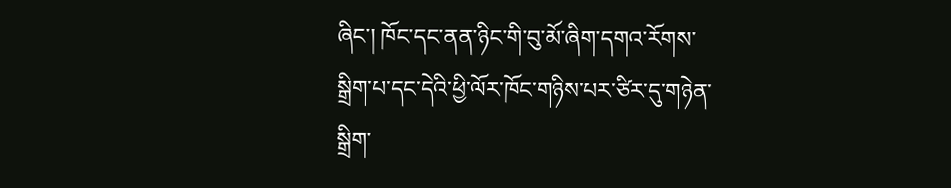ཞིང་། ཁོང་དང་ནན་ཉིང་གི་བུ་མོ་ཞིག་དགའ་རོགས་སྒྲིག་པ་དང་དེའི་ཕྱི་ལོར་ཁོང་གཉིས་པར་ཙིར་དུ་གཉེན་སྒྲིག་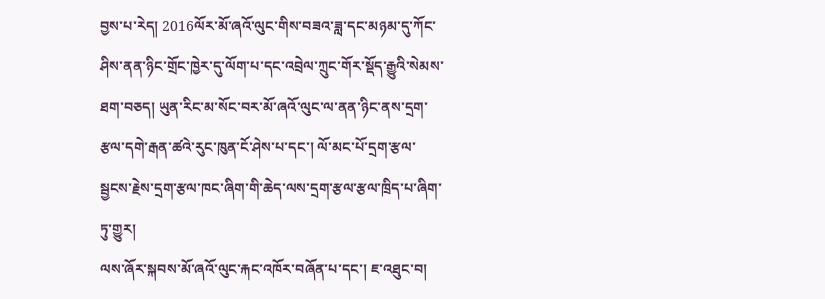བྱས་པ་རེད། 2016ལོར་མོ་ཞའོ་ལུང་གིས་བཟའ་ཟླ་དང་མཉམ་དུ་ཀོང་ཤིས་ནན་ཉིང་གྲོང་ཁྱེར་དུ་ལོག་པ་དང་འབྲེལ་ཀྲུང་གོར་སྡོད་རྒྱུའི་སེམས་ཐག་བཅད། ཡུན་རིང་མ་སོང་བར་མོ་ཞའོ་ལུང་ལ་ནན་ཉིང་ནས་དྲག་རྩལ་དགེ་རྒན་ཚའེ་རུང་ཁུན་ངོ་ཤེས་པ་དང་། ལོ་མང་པོ་དྲག་རྩལ་སྦྱངས་རྗེས་དྲག་རྩལ་ཁང་ཞིག་གི་ཆེད་ལས་དྲག་རྩལ་རྩལ་ཁྲིད་པ་ཞིག་ཏུ་གྱུར།
ལས་ཞོར་སྐབས་མོ་ཞའོ་ལུང་རྐང་འཁོར་བཞོན་པ་དང་། ཇ་འཐུང་བ།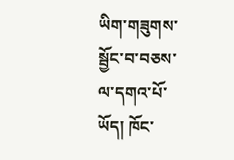ཡིག་གཟུགས་སྦྱོང་བ་བཅས་ལ་དགའ་པོ་ཡོད། ཁོང་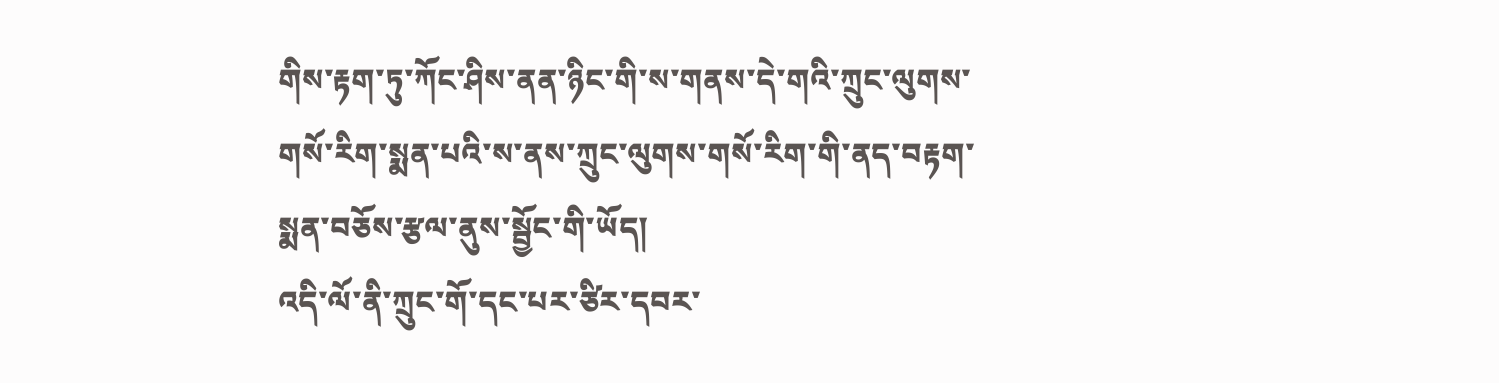གིས་རྟག་ཏུ་ཀོང་ཤིས་ནན་ཉིང་གི་ས་གནས་དེ་གའི་ཀྲུང་ལུགས་གསོ་རིག་སྨན་པའི་ས་ནས་ཀྲུང་ལུགས་གསོ་རིག་གི་ནད་བརྟག་སྨན་བཅོས་རྩལ་ནུས་སྦྱོང་གི་ཡོད།
འདི་ལོ་ནི་ཀྲུང་གོ་དང་པར་ཙིར་དབར་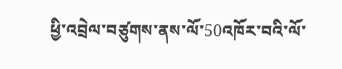ཕྱི་འབྲེལ་བཙུགས་ནས་ལོ་50འཁོར་བའི་ལོ་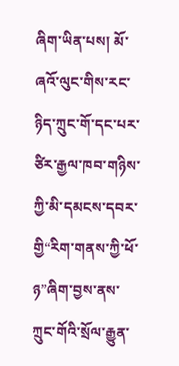ཞིག་ཡིན་པས། མོ་ཞའོ་ལུང་གིས་རང་ཉིད་ཀྲུང་གོ་དང་པར་ཙིར་རྒྱལ་ཁབ་གཉིས་ཀྱི་མི་དམངས་དབར་གྱི“རིག་གནས་ཀྱི་ཕོ་ཉ”ཞིག་བྱས་ནས་ཀྲུང་གོའི་སྲོལ་རྒྱུན་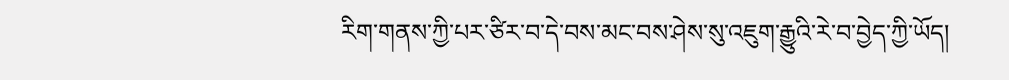རིག་གནས་ཀྱི་པར་ཙིར་བ་དེ་བས་མང་བས་ཤེས་སུ་འཇུག་རྒྱུའི་རེ་བ་བྱེད་ཀྱི་ཡོད།